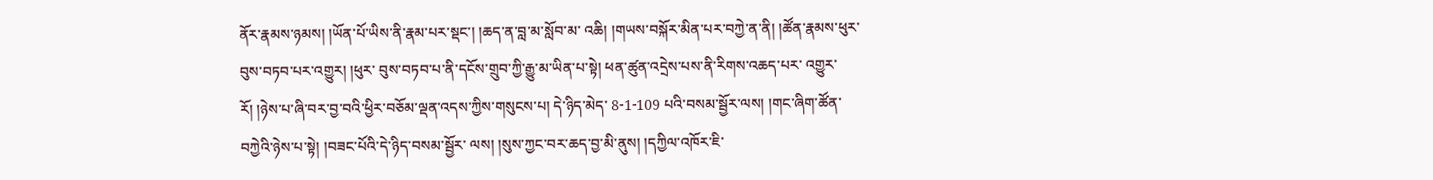ནོར་རྣམས་ཉམས། །ཡོན་པོ་ཡིས་ནི་རྣམ་པར་སྡང་། །ཆད་ན་བླ་མ་སློབ་མ་ འཆི། །གཡས་བསྐོར་མིན་པར་བཀྱེ་ན་ནི། །ཚོན་རྣམས་ཕུར་བུས་བཏབ་པར་འགྱུར། །ཕུར་ བུས་བཏབ་པ་ནི་དངོས་གྲུབ་ཀྱི་རྒྱུ་མ་ཡིན་པ་སྟེ། ཕན་ཚུན་འདྲེས་པས་ནི་རིགས་འཆད་པར་ འགྱུར་རོ། །ཉེས་པ་ཞི་བར་བྱ་བའི་ཕྱིར་བཅོམ་ལྡན་འདས་ཀྱིས་གསུངས་པ། དེ་ཉིད་མེད་ 8-1-109 པའི་བསམ་སྦྱོར་ལས། །གང་ཞིག་ཚོན་བཀྱེའི་ཉེས་པ་སྟེ། །བཟང་པོའི་དེ་ཉིད་བསམ་སྦྱོར་ ལས། །སུས་ཀྱང་བར་ཆད་བྱ་མི་ནུས། །དཀྱིལ་འཁོར་ཇི་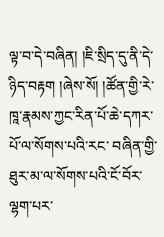ལྟ་བ་དེ་བཞིན། །ཇི་སྲིད་དུ་ནི་དེ་ ཉིད་བརྟག །ཞེས་སོ། །ཚོན་གྱི་རེ་ཁཱ་རྣམས་ཀྱང་རིན་པོ་ཆེ་དཀར་པོ་ལ་སོགས་པའི་རང་ བཞིན་གྱི་ཐུར་མ་ལ་སོགས་པའི་ངོ་བོར་ལྷག་པར་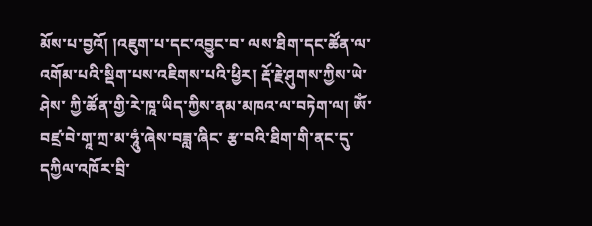མོས་པ་བྱའོ། །འཇུག་པ་དང་འབྱུང་བ་ ལས་ཐིག་དང་ཚོན་ལ་འགོམ་པའི་སྡིག་པས་འཇིགས་པའི་ཕྱིར། རྡོ་རྗེ་ཤུགས་ཀྱིས་ཡེ་ཤེས་ ཀྱི་ཚོན་གྱི་རེ་ཁཱ་ཡིད་ཀྱིས་ནམ་མཁའ་ལ་བཏེག་ལ། ༀ་བཛྲ་བེ་གཱ་ཀྲ་མ་ཧཱུཾ་ཞེས་བཟླ་ཞིང་ རྩ་བའི་ཐིག་གི་ནང་དུ་དཀྱིལ་འཁོར་བྲི་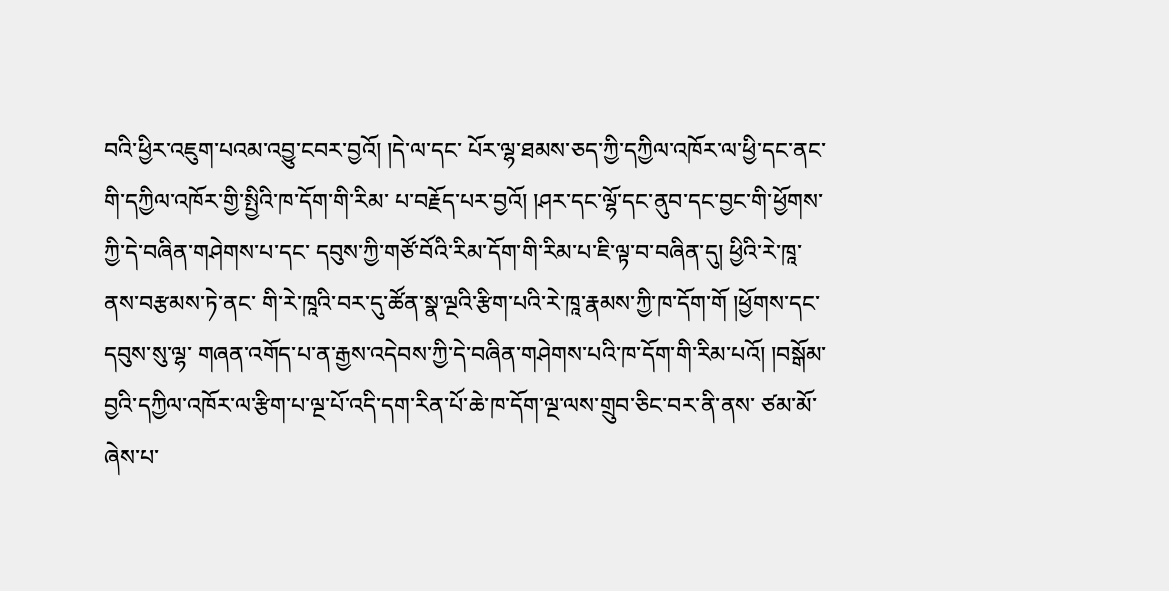བའི་ཕྱིར་འཇུག་པའམ་འབྱུ་ངབར་བྱའོ། །དེ་ལ་དང་ པོར་ལྷ་ཐམས་ཅད་ཀྱི་དཀྱིལ་འཁོར་ལ་ཕྱི་དང་ནང་གི་དཀྱིལ་འཁོར་གྱི་སྤྱིའི་ཁ་དོག་གི་རིམ་ པ་བརྗོད་པར་བྱའོ། །ཤར་དང་ལྷོ་དང་ནུབ་དང་བྱང་གི་ཕྱོགས་ཀྱི་དེ་བཞིན་གཤེགས་པ་དང་ དབུས་ཀྱི་གཙོ་བོའི་རིམ་དོག་གི་རིམ་པ་ཇི་ལྟ་བ་བཞིན་དུ། ཕྱིའི་རེ་ཁཱ་ནས་བརྩམས་ཏེ་ནང་ གི་རེ་ཁཱའི་བར་དུ་ཚོན་སྣ་ལྔའི་རྩིག་པའི་རེ་ཁཱ་རྣམས་ཀྱི་ཁ་དོག་གོ །ཕྱོགས་དང་དབུས་སུ་ལྷ་ གཞན་འགོད་པ་ན་རྒྱས་འདེབས་ཀྱི་དེ་བཞིན་གཤེགས་པའི་ཁ་དོག་གི་རིམ་པའོ། །བསྒོམ་ བྱའི་དཀྱིལ་འཁོར་ལ་རྩིག་པ་ལྔ་པོ་འདི་དག་རིན་པོ་ཆེ་ཁ་དོག་ལྔ་ལས་གྲུབ་ཅིང་བར་ནི་ནས་ ཙམ་མོ་ཞེས་པ་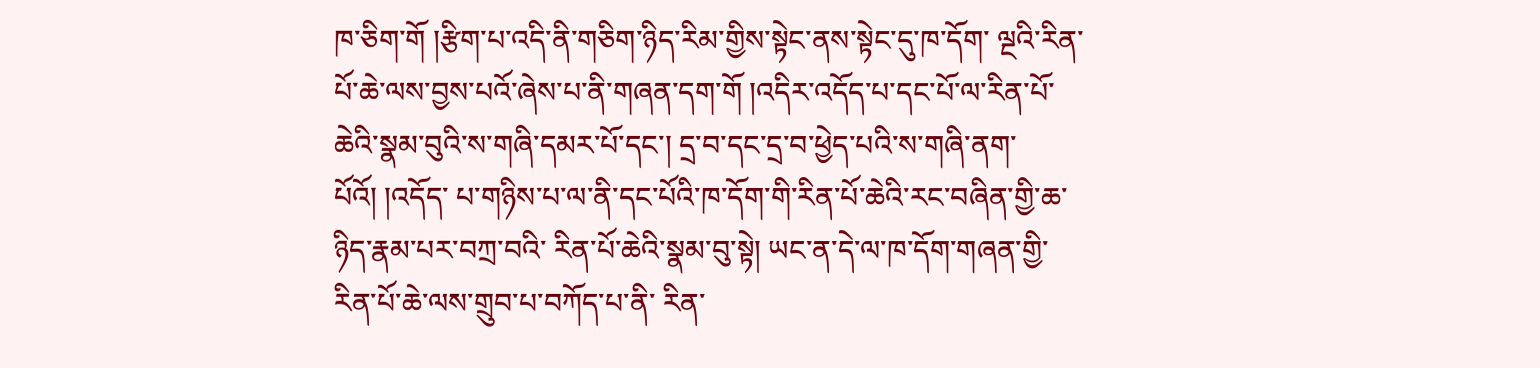ཁ་ཅིག་གོ །རྩིག་པ་འདི་ནི་གཅིག་ཉིད་རིམ་གྱིས་སྟེང་ནས་སྟེང་དུ་ཁ་དོག་ ལྔའི་རིན་པོ་ཆེ་ལས་བྱས་པའོ་ཞེས་པ་ནི་གཞན་དག་གོ །འདིར་འདོད་པ་དང་པོ་ལ་རིན་པོ་ ཆེའི་སྣམ་བུའི་ས་གཞི་དམར་པོ་དང་། དྲ་བ་དང་དྲ་བ་ཕྱེད་པའི་ས་གཞི་ནག་པོའོ། །འདོད་ པ་གཉིས་པ་ལ་ནི་དང་པོའི་ཁ་དོག་གི་རིན་པོ་ཆེའི་རང་བཞིན་གྱི་ཆ་ཉིད་རྣམ་པར་བཀྲ་བའི་ རིན་པོ་ཆེའི་སྣམ་བུ་སྟེ། ཡང་ན་དེ་ལ་ཁ་དོག་གཞན་གྱི་རིན་པོ་ཆེ་ལས་གྲུབ་པ་བཀོད་པ་ནི་ རིན་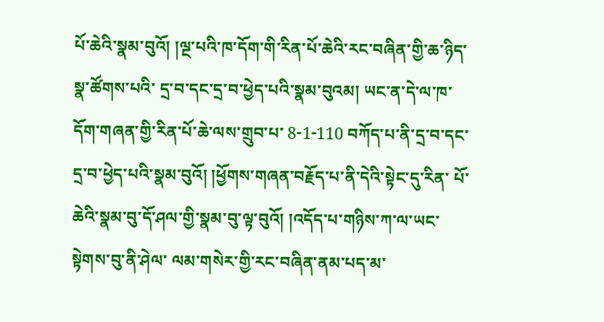པོ་ཆེའི་སྣམ་བུའོ། །ལྔ་པའི་ཁ་དོག་གི་རིན་པོ་ཆེའི་རང་བཞིན་གྱི་ཆ་ཉིད་སྣ་ཚོགས་པའི་ དྲ་བ་དང་དྲ་བ་ཕྱེད་པའི་སྣམ་བུའམ། ཡང་ན་དེ་ལ་ཁ་དོག་གཞན་གྱི་རིན་པོ་ཆེ་ལས་གྲུབ་པ་ 8-1-110 བཀོད་པ་ནི་དྲ་བ་དང་དྲ་བ་ཕྱེད་པའི་སྣམ་བུའོ། །ཕྱོགས་གཞན་བརྗོད་པ་ནི་དེའི་སྟེང་དུ་རིན་ པོ་ཆེའི་སྣམ་བུ་དོ་ཤལ་གྱི་སྣམ་བུ་ལྟ་བུའོ། །འདོད་པ་གཉིས་ཀ་ལ་ཡང་སྟེགས་བུ་ནི་ཤེལ་ ལམ་གསེར་གྱི་རང་བཞིན་ནམ་པད་མ་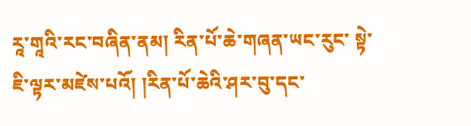རཱ་གཱའི་རང་བཞིན་ནམ། རིན་པོ་ཆེ་གཞན་ཡང་རུང་ སྟེ་ཇི་ལྟར་མཛེས་པའོ། །རིན་པོ་ཆེའི་ཤར་བུ་དང་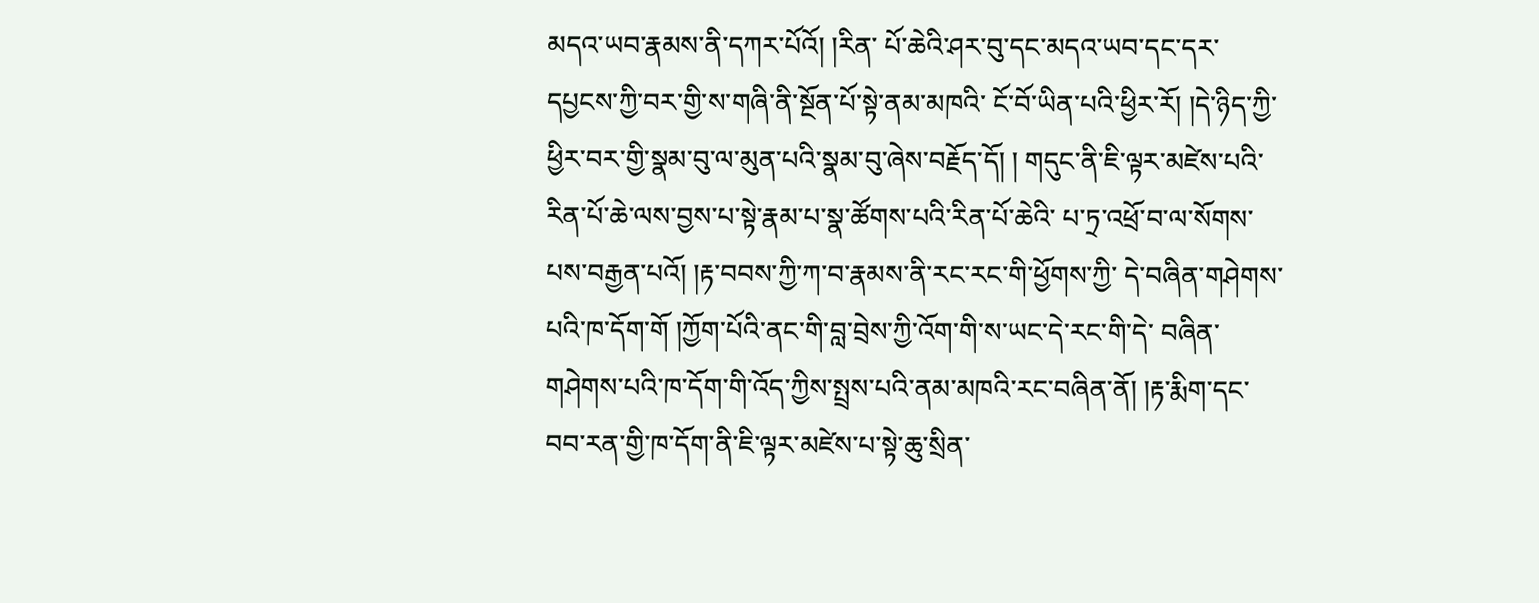མདའ་ཡབ་རྣམས་ནི་དཀར་པོའོ། །རིན་ པོ་ཆེའི་ཤར་བུ་དང་མདའ་ཡབ་དང་དར་དཔྱངས་ཀྱི་བར་གྱི་ས་གཞི་ནི་སྔོན་པོ་སྟེ་ནམ་མཁའི་ ངོ་བོ་ཡིན་པའི་ཕྱིར་རོ། །དེ་ཉིད་ཀྱི་ཕྱིར་བར་གྱི་སྣམ་བུ་ལ་མུན་པའི་སྣམ་བུ་ཞེས་བརྗོད་དོ། ། གདུང་ནི་ཇི་ལྟར་མཛེས་པའི་རིན་པོ་ཆེ་ལས་བྱས་པ་སྟེ་རྣམ་པ་སྣ་ཚོགས་པའི་རིན་པོ་ཆེའི་ པ་ཏྲ་འཕྲོ་བ་ལ་སོགས་པས་བརྒྱན་པའོ། །རྟ་བབས་ཀྱི་ཀ་བ་རྣམས་ནི་རང་རང་གི་ཕྱོགས་ཀྱི་ དེ་བཞིན་གཤེགས་པའི་ཁ་དོག་གོ །ཀྱོག་པོའི་ནང་གི་བླ་བྲེས་ཀྱི་འོག་གི་ས་ཡང་དེ་རང་གི་དེ་ བཞིན་གཤེགས་པའི་ཁ་དོག་གི་འོད་ཀྱིས་སྤྲས་པའི་ནམ་མཁའི་རང་བཞིན་ནོ། །རྟ་རྨིག་དང་ བབ་རན་གྱི་ཁ་དོག་ནི་ཇི་ལྟར་མཛེས་པ་སྟེ་ཆུ་སྲིན་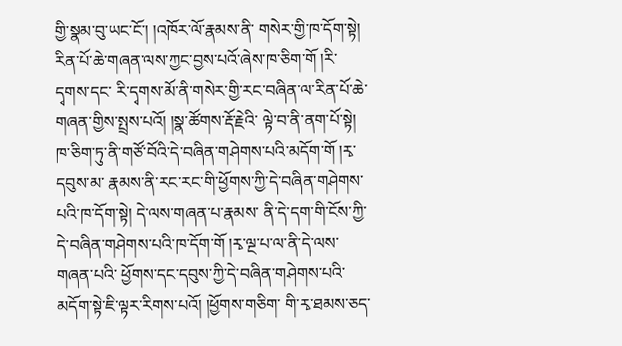གྱི་སྣམ་བུ་ཡང་ངོ་། །འཁོར་ལོ་རྣམས་ནི་ གསེར་གྱི་ཁ་དོག་སྟེ། རིན་པོ་ཆེ་གཞན་ལས་ཀྱང་བྱས་པའོ་ཞེས་ཁ་ཅིག་གོ །རི་དྭགས་དང་ རི་དྭགས་མོ་ནི་གསེར་གྱི་རང་བཞིན་ལ་རིན་པོ་ཆེ་གཞན་གྱིས་སྤྲས་པའོ། །སྣ་ཚོགས་རྡོ་རྗེའི་ ལྟེ་བ་ནི་ནག་པོ་སྟེ། ཁ་ཅིག་ཏུ་ནི་གཙོ་བོའི་དེ་བཞིན་གཤེགས་པའི་མདོག་གོ །རྭ་དབུས་མ་ རྣམས་ནི་རང་རང་གི་ཕྱོགས་ཀྱི་དེ་བཞིན་གཤེགས་པའི་ཁ་དོག་སྟེ། དེ་ལས་གཞན་པ་རྣམས་ ནི་དེ་དག་གི་ངོས་ཀྱི་དེ་བཞིན་གཤེགས་པའི་ཁ་དོག་གོ །རྭ་ལྔ་པ་ལ་ནི་དེ་ལས་གཞན་པའི་ ཕྱོགས་དང་དབུས་ཀྱི་དེ་བཞིན་གཤེགས་པའི་མདོག་སྟེ་ཇི་ལྟར་རིགས་པའོ། །ཕྱོགས་གཅིག་ གི་རྭ་ཐམས་ཅད་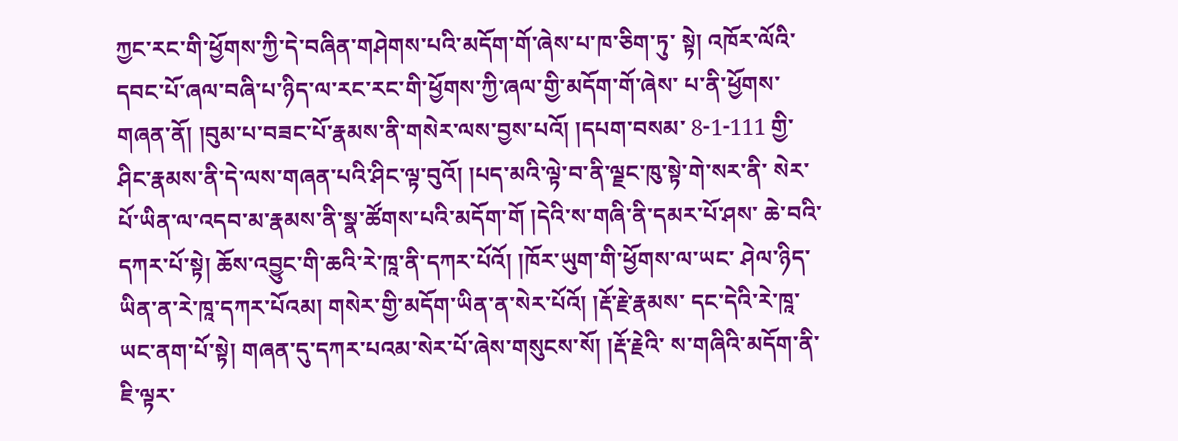ཀྱང་རང་གི་ཕྱོགས་ཀྱི་དེ་བཞིན་གཤེགས་པའི་མདོག་གོ་ཞེས་པ་ཁ་ཅིག་ཏུ་ སྟེ། འཁོར་ལོའི་དབང་པོ་ཞལ་བཞི་པ་ཉིད་ལ་རང་རང་གི་ཕྱོགས་ཀྱི་ཞལ་གྱི་མདོག་གོ་ཞེས་ པ་ནི་ཕྱོགས་གཞན་ནོ། །བུམ་པ་བཟང་པོ་རྣམས་ནི་གསེར་ལས་བྱས་པའོ། །དཔག་བསམ་ 8-1-111 གྱི་ཤིང་རྣམས་ནི་དེ་ལས་གཞན་པའི་ཤིང་ལྟ་བུའོ། །པད་མའི་ལྟེ་བ་ནི་ལྗང་ཁུ་སྟེ་གེ་སར་ནི་ སེར་པོ་ཡིན་ལ་འདབ་མ་རྣམས་ནི་སྣ་ཚོགས་པའི་མདོག་གོ །དེའི་ས་གཞི་ནི་དམར་པོ་ཤས་ ཆེ་བའི་དཀར་པོ་སྟེ། ཆོས་འབྱུང་གི་ཆའི་རེ་ཁཱ་ནི་དཀར་པོའོ། །ཁོར་ཡུག་གི་ཕྱོགས་ལ་ཡང་ ཤེལ་ཉིད་ཡིན་ན་རེ་ཁཱ་དཀར་པོའམ། གསེར་གྱི་མདོག་ཡིན་ན་སེར་པོའོ། །རྡོ་རྗེ་རྣམས་ དང་དེའི་རེ་ཁཱ་ཡང་ནག་པོ་སྟེ། གཞན་དུ་དཀར་པའམ་སེར་པོ་ཞེས་གསུངས་སོ། །རྡོ་རྗེའི་ ས་གཞིའི་མདོག་ནི་ཇི་ལྟར་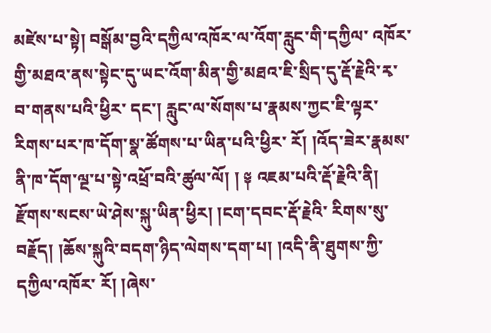མཛེས་པ་སྟེ། བསྒོམ་བྱའི་དཀྱིལ་འཁོར་ལ་འོག་རླུང་གི་དཀྱིལ་ འཁོར་གྱི་མཐའ་ནས་སྟེང་དུ་ཡང་འོག་མིན་གྱི་མཐའ་ཇི་སྲིད་དུ་རྡོ་རྗེའི་རྭ་བ་གནས་པའི་ཕྱིར་ དང་། རླུང་ལ་སོགས་པ་རྣམས་ཀྱང་ཇི་ལྟར་རིགས་པར་ཁ་དོག་སྣ་ཚོགས་པ་ཡིན་པའི་ཕྱིར་ རོ། །འོད་ཟེར་རྣམས་ནི་ཁ་དོག་ལྔ་པ་སྟེ་འཕྲོ་བའི་ཚུལ་ལོ། ། ༈ འཇམ་པའི་རྡོ་རྗེའི་ནི། རྫོགས་སངས་ཡེ་ཤེས་སྐུ་ཡིན་ཕྱིར། །ངག་དབང་རྡོ་རྗེའི་ རིགས་སུ་བརྗོད། །ཆོས་སྐུའི་བདག་ཉིད་ལེགས་དག་པ། །འདི་ནི་ཐུགས་ཀྱི་དཀྱིལ་འཁོར་ རོ། །ཞེས་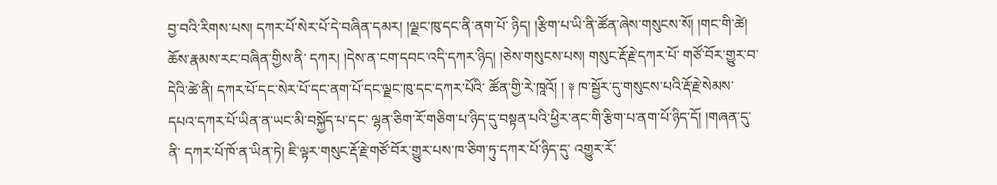བྱ་བའི་རིགས་པས། དཀར་པོ་སེར་པོ་དེ་བཞིན་དམར། །ལྗང་ཁུ་དང་ནི་ནག་པོ་ ཉིད། །རྩིག་པ་ཡི་ནི་ཚོན་ཞེས་གསུངས་སོ། །གང་གི་ཚེ། ཆོས་རྣམས་རང་བཞིན་གྱིས་ནི་ དཀར། །དེས་ན་ངག་དབང་འདི་དཀར་ཉིད། །ཅེས་གསུངས་པས། གསུང་རྡོ་རྗེ་དཀར་པོ་ གཙོ་བོར་གྱུར་བ་དེའི་ཚེ་ནི། དཀར་པོ་དང་སེར་པོ་དང་ནག་པོ་དང་ལྗང་ཁུ་དང་དཀར་པོའི་ ཚོན་གྱི་རེ་ཁཱའོ། ། ༈ ཁ་སྦྱོར་དུ་གསུངས་པའི་རྡོ་རྗེ་སེམས་དཔའ་དཀར་པོ་ཡིན་ན་ཡང་མི་བསྐྱོད་པ་དང་ ལྷན་ཅིག་རོ་གཅིག་པ་ཉིད་དུ་བསྟན་པའི་ཕྱིར་ནང་གི་རྩིག་པ་ནག་པོ་ཉིད་དོ། །གཞན་དུ་ནི་ དཀར་པོ་ཁོ་ན་ཡིན་ཏེ། ཇི་ལྟར་གསུང་རྡོ་རྗེ་གཙོ་བོར་གྱུར་པས་ཁ་ཅིག་ཏུ་དཀར་པོ་ཉིད་དུ་ འགྱུར་རོ་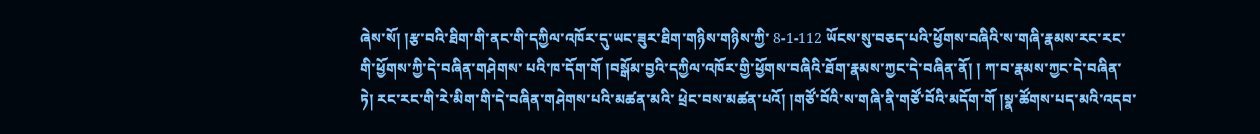ཞེས་སོ། །རྩ་བའི་ཐིག་གི་ནང་གི་དཀྱིལ་འཁོར་དུ་ཡང་ཟུར་ཐིག་གཉིས་གཉིས་ཀྱི་ 8-1-112 ཡོངས་སུ་བཅད་པའི་ཕྱོགས་བཞིའི་ས་གཞི་རྣམས་རང་རང་གི་ཕྱོགས་ཀྱི་དེ་བཞིན་གཤེགས་ པའི་ཁ་དོག་གོ །བསྒོམ་བྱའི་དཀྱིལ་འཁོར་གྱི་ཕྱོགས་བཞིའི་ཐོག་རྣམས་ཀྱང་དེ་བཞིན་ནོ། ། ཀ་བ་རྣམས་ཀྱང་དེ་བཞིན་ཏེ། རང་རང་གི་རེ་མིག་གི་དེ་བཞིན་གཤེགས་པའི་མཚན་མའི་ ཕྲེང་བས་མཚན་པའོ། །གཙོ་བོའི་ས་གཞི་ནི་གཙོ་བོའི་མདོག་གོ །སྣ་ཚོགས་པད་མའི་འདབ་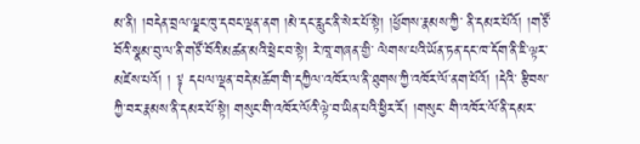མ་ནི། །བདེན་བྲལ་ལྗང་ཁུ་དབང་ལྡན་ནག །མེ་དང་རླུང་ནི་སེར་པོ་སྟེ། །ཕྱོགས་རྣམས་ཀྱི་ ནི་དམར་པོའོ། །གཙོ་བོའི་སྣམ་བུ་ལ་ནི་གཙོ་བོའི་མཚན་མའི་ཕྲེང་བ་སྟེ། རེ་ཁཱ་གཞན་གྱི་ ལེགས་པའི་ཡོན་ཏན་དང་ཁ་དོག་ནི་ཇི་ལྟར་མཛེས་པའོ། ། ༈ དཔལ་ལྡན་བདེ་མཆོག་གི་དཀྱིལ་འཁོར་ལ་ནི་ཐུགས་ཀྱི་འཁོར་ལོ་ནག་པོའོ། །དེའི་ རྩིབས་ཀྱི་བར་རྣམས་ནི་དམར་པོ་སྟེ། གསུང་གི་འཁོར་ལོའི་ལྟེ་བ་ཡིན་པའི་ཕྱིར་རོ། །གསུང་ གི་འཁོར་ལོ་ནི་དམར་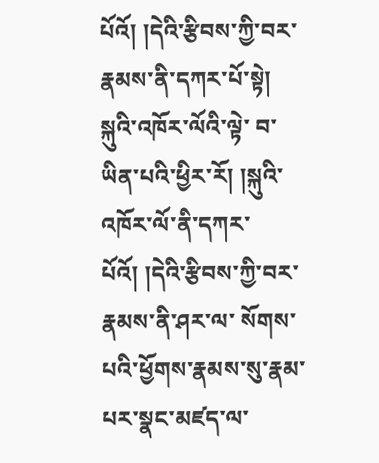པོའོ། །དེའི་རྩིབས་ཀྱི་བར་རྣམས་ནི་དཀར་པོ་སྟེ། སྐུའི་འཁོར་ལོའི་ལྟེ་ བ་ཡིན་པའི་ཕྱིར་རོ། །སྐུའི་འཁོར་ལོ་ནི་དཀར་པོའོ། །དེའི་རྩིབས་ཀྱི་བར་རྣམས་ནི་ཤར་ལ་ སོགས་པའི་ཕྱོགས་རྣམས་སུ་རྣམ་པར་སྣང་མཛད་ལ་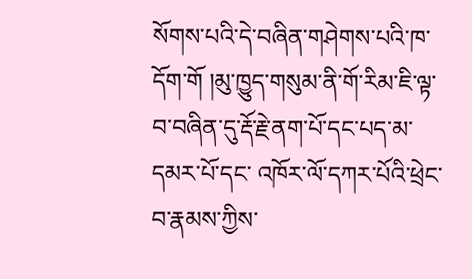སོགས་པའི་དེ་བཞིན་གཤེགས་པའི་ཁ་ དོག་གོ །མུ་ཁྱུད་གསུམ་ནི་གོ་རིམ་ཇི་ལྟ་བ་བཞིན་དུ་རྡོ་རྗེ་ནག་པོ་དང་པད་མ་དམར་པོ་དང་ འཁོར་ལོ་དཀར་པོའི་ཕྲེང་བ་རྣམས་ཀྱིས་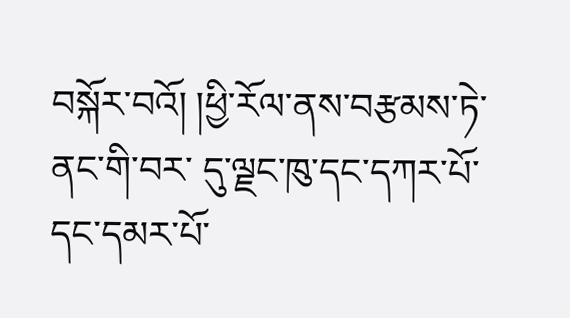བསྐོར་བའོ། །ཕྱི་རོལ་ནས་བརྩམས་ཏེ་ནང་གི་བར་ དུ་ལྗང་ཁུ་དང་དཀར་པོ་དང་དམར་པོ་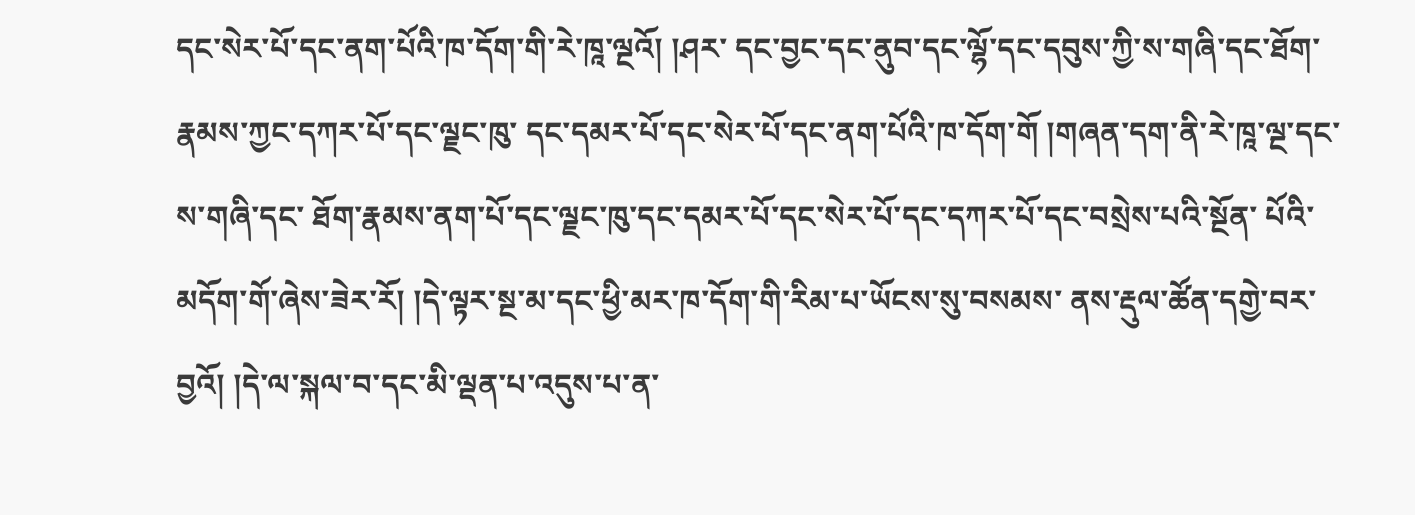དང་སེར་པོ་དང་ནག་པོའི་ཁ་དོག་གི་རེ་ཁཱ་ལྔའོ། །ཤར་ དང་བྱང་དང་ནུབ་དང་ལྷོ་དང་དབུས་ཀྱི་ས་གཞི་དང་ཐོག་རྣམས་ཀྱང་དཀར་པོ་དང་ལྗང་ཁུ་ དང་དམར་པོ་དང་སེར་པོ་དང་ནག་པོའི་ཁ་དོག་གོ །གཞན་དག་ནི་རེ་ཁཱ་ལྔ་དང་ས་གཞི་དང་ ཐོག་རྣམས་ནག་པོ་དང་ལྗང་ཁུ་དང་དམར་པོ་དང་སེར་པོ་དང་དཀར་པོ་དང་བསྲེས་པའི་སྔོན་ པོའི་མདོག་གོ་ཞེས་ཟེར་རོ། །དེ་ལྟར་སྔ་མ་དང་ཕྱི་མར་ཁ་དོག་གི་རིམ་པ་ཡོངས་སུ་བསམས་ ནས་རྡུལ་ཚོན་དགྱེ་བར་བྱའོ། །དེ་ལ་སྐལ་བ་དང་མི་ལྡན་པ་འདུས་པ་ན་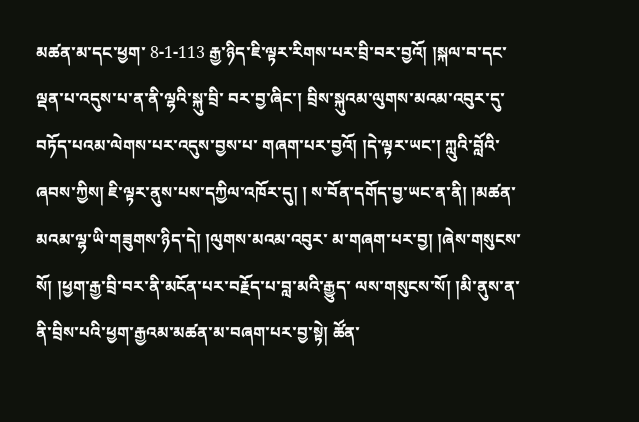མཚན་མ་དང་ཕྱག་ 8-1-113 རྒྱ་ཉིད་ཇི་ལྟར་རིགས་པར་བྲི་བར་བྱའོ། །སྐལ་བ་དང་ལྡན་པ་འདུས་པ་ན་ནི་ལྷའི་སྐུ་བྲི་ བར་བྱ་ཞིང་། བྲིས་སྐུའམ་ལུགས་མའམ་འབུར་དུ་བཏོད་པའམ་ལེགས་པར་འདུས་བྱས་པ་ གཞག་པར་བྱའོ། །དེ་ལྟར་ཡང་། ཀླུའི་བློའི་ཞབས་ཀྱིས། ཇི་ལྟར་ནུས་པས་དཀྱིལ་འཁོར་དུ། ། ས་བོན་དགོད་བྱ་ཡང་ན་ནི། །མཚན་མའམ་ལྷ་ཡི་གཟུགས་ཉིད་དེ། །ལུགས་མའམ་འབུར་ མ་གཞག་པར་བྱ། །ཞེས་གསུངས་སོ། །ཕྱག་རྒྱ་བྲི་བར་ནི་མངོན་པར་བརྗོད་པ་བླ་མའི་རྒྱུད་ ལས་གསུངས་སོ། །མི་ནུས་ན་ནི་བྲིས་པའི་ཕྱག་རྒྱའམ་མཚན་མ་བཞག་པར་བྱ་སྟེ། ཚོན་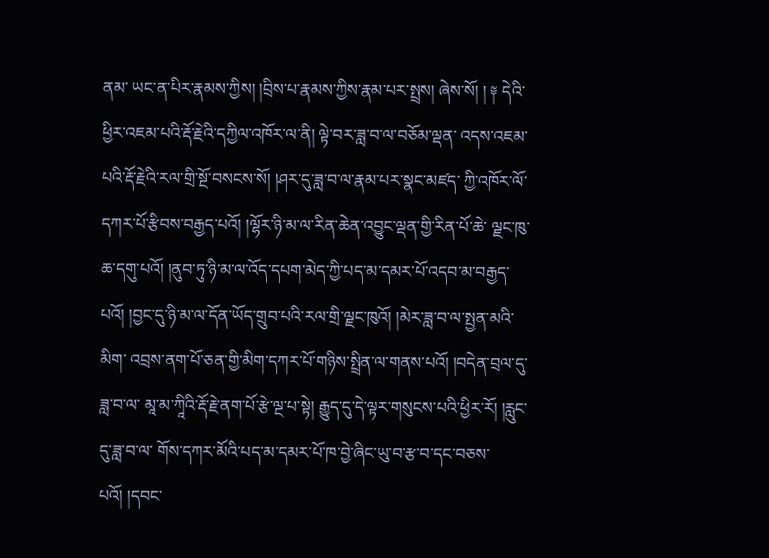ནམ་ ཡང་ན་པིར་རྣམས་ཀྱིས། །བྲིས་པ་རྣམས་ཀྱིས་རྣམ་པར་སྤྲས། ཞེས་སོ། ། ༈ དེའི་ཕྱིར་འཇམ་པའི་རྡོ་རྗེའི་དཀྱིལ་འཁོར་ལ་ནི། ལྟེ་བར་ཟླ་བ་ལ་བཅོམ་ལྡན་ འདས་འཇམ་པའི་རྡོ་རྗེའི་རལ་གྲི་སྔོ་བསངས་སོ། །ཤར་དུ་ཟླ་བ་ལ་རྣམ་པར་སྣང་མཛད་ ཀྱི་འཁོར་ལོ་དཀར་པོ་རྩིབས་བརྒྱད་པའོ། །ལྷོར་ཉི་མ་ལ་རིན་ཆེན་འབྱུང་ལྡན་གྱི་རིན་པོ་ཆེ་ ལྗང་ཁུ་ཆ་དགུ་པའོ། །ནུབ་ཏུ་ཉི་མ་ལ་འོད་དཔག་མེད་ཀྱི་པད་མ་དམར་པོ་འདབ་མ་བརྒྱད་ པའོ། །བྱང་དུ་ཉི་མ་ལ་དོན་ཡོད་གྲུབ་པའི་རལ་གྲི་ལྗང་ཁུའོ། །མེར་ཟླ་བ་ལ་སྤྱན་མའི་མིག་ འབྲས་ནག་པོ་ཅན་གྱི་མིག་དཀར་པོ་གཉིས་སྤྲིན་ལ་གནས་པའོ། །བདེན་བྲལ་དུ་ཟླ་བ་ལ་ མཱ་མ་ཀཱིའི་རྡོ་རྗེ་ནག་པོ་རྩེ་ལྔ་པ་སྟེ། རྒྱུད་དུ་དེ་ལྟར་གསུངས་པའི་ཕྱིར་རོ། །རླུང་དུ་ཟླ་བ་ལ་ གོས་དཀར་མོའི་པད་མ་དམར་པོ་ཁ་བྱེ་ཞིང་ཡུ་བ་རྩ་བ་དང་བཅས་པའོ། །དབང་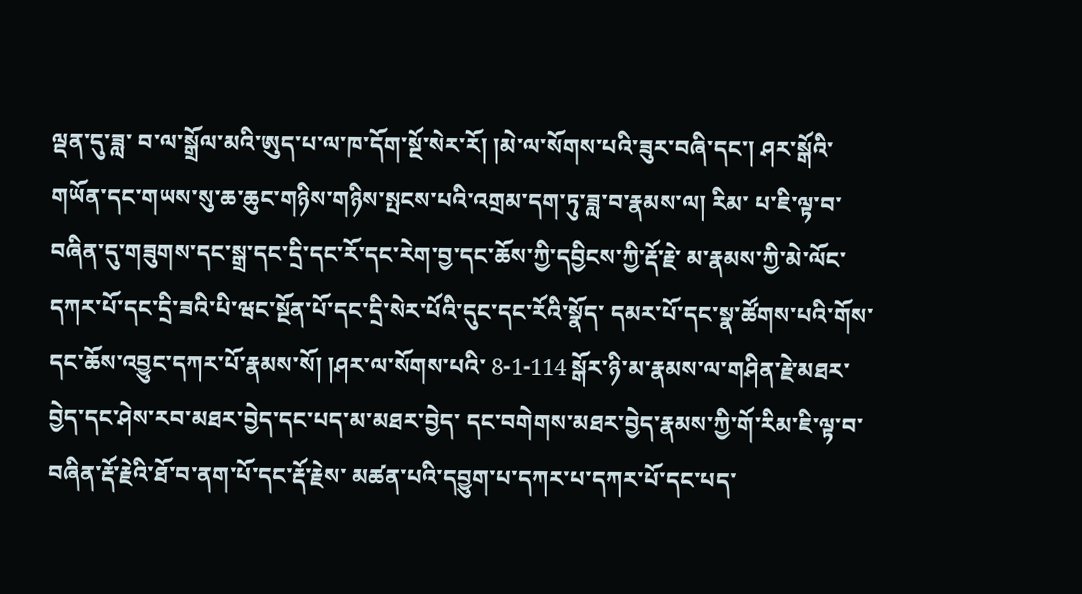ལྡན་དུ་ཟླ་ བ་ལ་སྒྲོལ་མའི་ཨུད་པ་ལ་ཁ་དོག་སྔོ་སེར་རོ། །མེ་ལ་སོགས་པའི་ཟུར་བཞི་དང་། ཤར་སྒོའི་ གཡོན་དང་གཡས་སུ་ཆ་ཆུང་གཉིས་གཉིས་སྤངས་པའི་འགྲམ་དག་ཏུ་ཟླ་བ་རྣམས་ལ། རིམ་ པ་ཇི་ལྟ་བ་བཞིན་དུ་གཟུགས་དང་སྒྲ་དང་དྲི་དང་རོ་དང་རེག་བྱ་དང་ཆོས་ཀྱི་དབྱིངས་ཀྱི་རྡོ་རྗེ་ མ་རྣམས་ཀྱི་མེ་ལོང་དཀར་པོ་དང་དྲི་ཟའི་པི་ཝང་སྔོན་པོ་དང་དྲི་སེར་པོའི་དུང་དང་རོའི་སྣོད་ དམར་པོ་དང་སྣ་ཚོགས་པའི་གོས་དང་ཆོས་འབྱུང་དཀར་པོ་རྣམས་སོ། །ཤར་ལ་སོགས་པའི་ 8-1-114 སྒོར་ཉི་མ་རྣམས་ལ་གཤིན་རྗེ་མཐར་བྱེད་དང་ཤེས་རབ་མཐར་བྱེད་དང་པད་མ་མཐར་བྱེད་ དང་བགེགས་མཐར་བྱེད་རྣམས་ཀྱི་གོ་རིམ་ཇི་ལྟ་བ་བཞིན་རྡོ་རྗེའི་ཐོ་བ་ནག་པོ་དང་རྡོ་རྗེས་ མཚན་པའི་དབྱུག་པ་དཀར་པ་དཀར་པོ་དང་པད་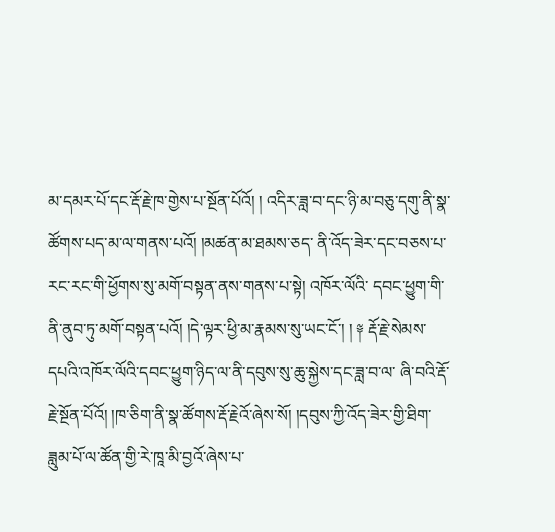མ་དམར་པོ་དང་རྡོ་རྗེ་ཁ་གྱེས་པ་སྔོན་པོའོ། ། འདིར་ཟླ་བ་དང་ཉི་མ་བཅུ་དགུ་ནི་སྣ་ཚོགས་པད་མ་ལ་གནས་པའོ། །མཚན་མ་ཐམས་ཅད་ ནི་འོད་ཟེར་དང་བཅས་པ་རང་རང་གི་ཕྱོགས་སུ་མགོ་བསྟན་ནས་གནས་པ་སྟེ། འཁོར་ལོའི་ དབང་ཕྱུག་གི་ནི་ནུབ་ཏུ་མགོ་བསྟན་པའོ། །དེ་ལྟར་ཕྱི་མ་རྣམས་སུ་ཡང་ངོ་། ། ༈ རྡོ་རྗེ་སེམས་དཔའི་འཁོར་ལོའི་དབང་ཕྱུག་ཉིད་ལ་ནི་དབུས་སུ་ཆུ་སྐྱེས་དང་ཟླ་བ་ལ་ ཞི་བའི་རྡོ་རྗེ་སྔོན་པོའོ། །ཁ་ཅིག་ནི་སྣ་ཚོགས་རྡོ་རྗེའོ་ཞེས་སོ། །དབུས་ཀྱི་འོད་ཟེར་གྱི་ཐིག་ ཟླུམ་པོ་ལ་ཚོན་གྱི་རེ་ཁཱ་མི་བྱའོ་ཞེས་པ་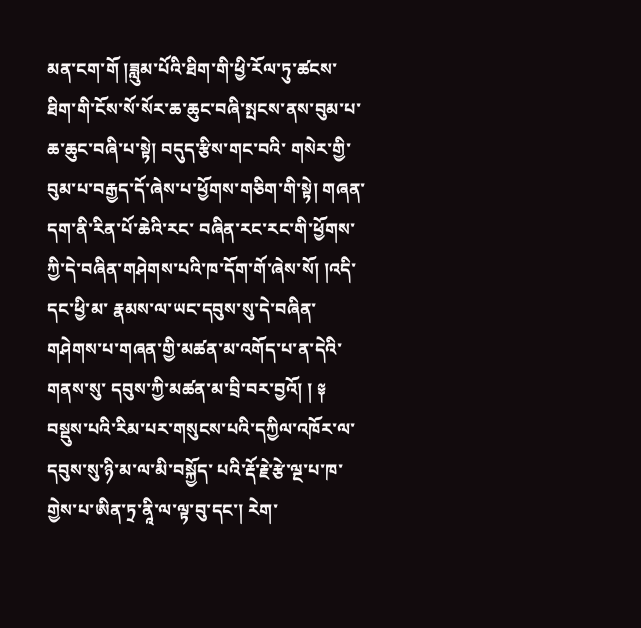མན་ངག་གོ །ཟླུམ་པོའི་ཐིག་གི་ཕྱི་རོལ་ཏུ་ཚངས་ ཐིག་གི་ངོས་སོ་སོར་ཆ་ཆུང་བཞི་སྤངས་ནས་བུམ་པ་ཆ་ཆུང་བཞི་པ་སྟེ། བདུད་རྩིས་གང་བའི་ གསེར་གྱི་བུམ་པ་བརྒྱད་དོ་ཞེས་པ་ཕྱོགས་གཅིག་གི་སྟེ། གཞན་དག་ནི་རིན་པོ་ཆེའི་རང་ བཞིན་རང་རང་གི་ཕྱོགས་ཀྱི་དེ་བཞིན་གཤེགས་པའི་ཁ་དོག་གོ་ཞེས་སོ། །འདི་དང་ཕྱི་མ་ རྣམས་ལ་ཡང་དབུས་སུ་དེ་བཞིན་གཤེགས་པ་གཞན་གྱི་མཚན་མ་འགོད་པ་ན་དེའི་གནས་སུ་ དབུས་ཀྱི་མཚན་མ་བྲི་བར་བྱའོ། ། ༈ བསྡུས་པའི་རིམ་པར་གསུངས་པའི་དཀྱིལ་འཁོར་ལ་དབུས་སུ་ཉི་མ་ལ་མི་བསྐྱོད་ པའི་རྡོ་རྗེ་རྩེ་ལྔ་པ་ཁ་གྱེས་པ་ཨིན་ཏྲ་ནཱི་ལ་ལྟ་བུ་དང་། རེག་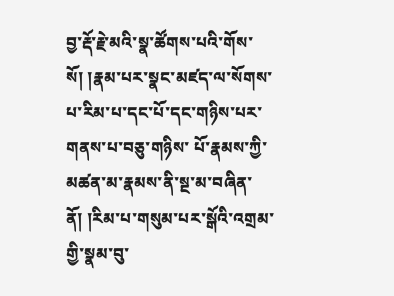བྱ་རྡོ་རྗེ་མའི་སྣ་ཚོགས་པའི་གོས་ སོ། །རྣམ་པར་སྣང་མཛད་ལ་སོགས་པ་རིམ་པ་དང་པོ་དང་གཉིས་པར་གནས་པ་བཅུ་གཉིས་ པོ་རྣམས་ཀྱི་མཚན་མ་རྣམས་ནི་སྔ་མ་བཞིན་ནོ། །རིམ་པ་གསུམ་པར་སྒོའི་འགྲམ་གྱི་སྣམ་བུ་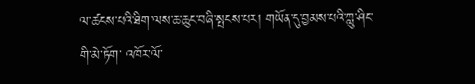ལ་ཚངས་པའི་ཐིག་ལས་ཆ་ཆུང་བཞི་སྤངས་པར། གཡོན་དུ་བྱམས་པའི་ཀླུ་ཤིང་གི་མེ་ཏོག་ འཁོར་ལོ་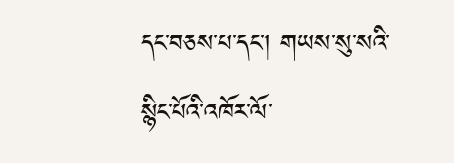དང་བཅས་པ་དང་། གཡས་སུ་སའི་སྙིང་པོའི་འཁོར་ལོ་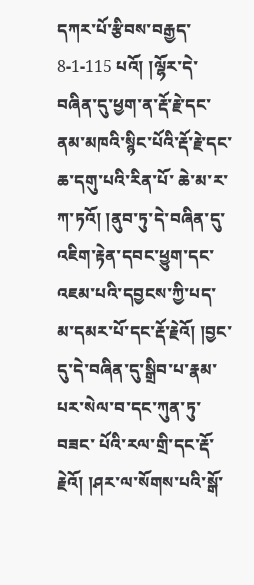དཀར་པོ་རྩིབས་བརྒྱད་ 8-1-115 པའོ། །ལྷོར་དེ་བཞིན་དུ་ཕྱག་ན་རྡོ་རྗེ་དང་ནམ་མཁའི་སྙིང་པོའི་རྡོ་རྗེ་དང་ཆ་དགུ་པའི་རིན་པོ་ ཆེ་མ་ར་ཀ་ཏའོ། །ནུབ་ཏུ་དེ་བཞིན་དུ་འཇིག་རྟེན་དབང་ཕྱུག་དང་འཇམ་པའི་དབྱངས་ཀྱི་པད་ མ་དམར་པོ་དང་རྡོ་རྗེའོ། །བྱང་དུ་དེ་བཞིན་དུ་སྒྲིབ་པ་རྣམ་པར་སེལ་བ་དང་ཀུན་ཏུ་བཟང་ པོའི་རལ་གྲི་དང་རྡོ་རྗེའོ། །ཤར་ལ་སོགས་པའི་སྒོ་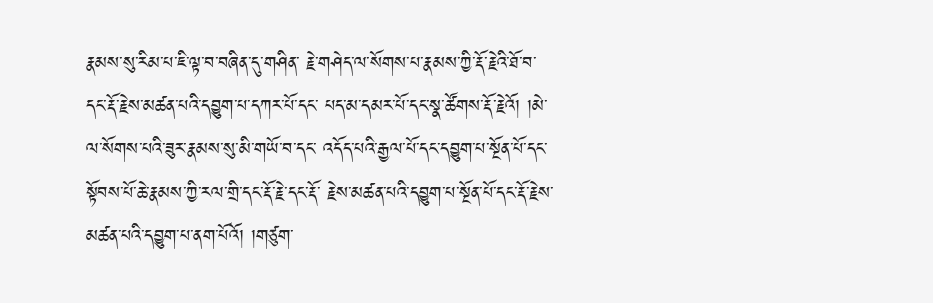རྣམས་སུ་རིམ་པ་ཇི་ལྟ་བ་བཞིན་དུ་གཤིན་ རྗེ་གཤེད་ལ་སོགས་པ་རྣམས་ཀྱི་རྡོ་རྗེའི་ཐོ་བ་དང་རྡོ་རྗེས་མཚན་པའི་དབྱུག་པ་དཀར་པོ་དང་ པད་མ་དམར་པོ་དང་སྣ་ཚོགས་རྡོ་རྗེའོ། །མེ་ལ་སོགས་པའི་ཟུར་རྣམས་སུ་མི་གཡོ་བ་དང་ འདོད་པའི་རྒྱལ་པོ་དང་དབྱུག་པ་སྔོན་པོ་དང་སྟོབས་པོ་ཆེ་རྣམས་ཀྱི་རལ་གྲི་དང་རྡོ་རྗེ་དང་རྡོ་ རྗེས་མཚན་པའི་དབྱུག་པ་སྔོན་པོ་དང་རྡོ་རྗེས་མཚན་པའི་དབྱུག་པ་ནག་པོའོ། །གཙུག་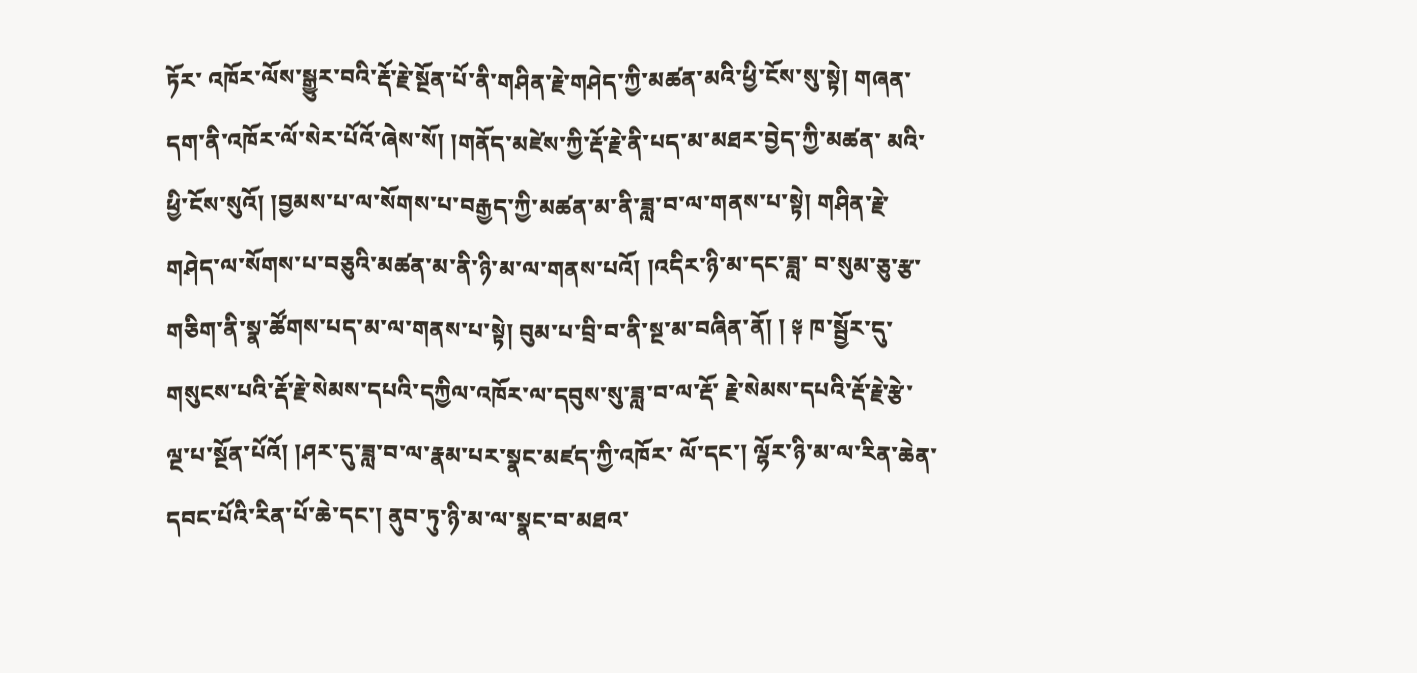ཏོར་ འཁོར་ལོས་སྒྱུར་བའི་རྡོ་རྗེ་སྔོན་པོ་ནི་གཤིན་རྗེ་གཤེད་ཀྱི་མཚན་མའི་ཕྱི་ངོས་སུ་སྟེ། གཞན་ དག་ནི་འཁོར་ལོ་སེར་པོའོ་ཞེས་སོ། །གནོད་མཛེས་ཀྱི་རྡོ་རྗེ་ནི་པད་མ་མཐར་བྱེད་ཀྱི་མཚན་ མའི་ཕྱི་ངོས་སུའོ། །བྱམས་པ་ལ་སོགས་པ་བརྒྱད་ཀྱི་མཚན་མ་ནི་ཟླ་བ་ལ་གནས་པ་སྟེ། གཤིན་རྗེ་གཤེད་ལ་སོགས་པ་བཅུའི་མཚན་མ་ནི་ཉི་མ་ལ་གནས་པའོ། །འདིར་ཉི་མ་དང་ཟླ་ བ་སུམ་ཅུ་རྩ་གཅིག་ནི་སྣ་ཚོགས་པད་མ་ལ་གནས་པ་སྟེ། བུམ་པ་བྲི་བ་ནི་སྔ་མ་བཞིན་ནོ། ། ༈ ཁ་སྦྱོར་དུ་གསུངས་པའི་རྡོ་རྗེ་སེམས་དཔའི་དཀྱིལ་འཁོར་ལ་དབུས་སུ་ཟླ་བ་ལ་རྡོ་ རྗེ་སེམས་དཔའི་རྡོ་རྗེ་རྩེ་ལྔ་པ་སྔོན་པོའོ། །ཤར་དུ་ཟླ་བ་ལ་རྣམ་པར་སྣང་མཛད་ཀྱི་འཁོར་ ལོ་དང་། ལྷོར་ཉི་མ་ལ་རིན་ཆེན་དབང་པོའི་རིན་པོ་ཆེ་དང་། ནུབ་ཏུ་ཉི་མ་ལ་སྣང་བ་མཐའ་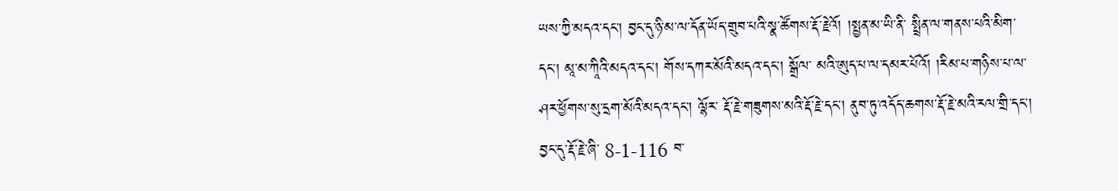ཡས་ཀྱི་མདའ་དང་། བྱང་དུ་ཉི་མ་ལ་དོན་ཡོད་གྲུབ་པའི་སྣ་ཚོགས་རྡོ་རྗེའོ། །སྤྱན་མ་ཡི་ནི་ སྤྲིན་ལ་གནས་པའི་མིག་དང་། མཱ་མ་ཀཱིའི་མདའ་དང་། གོས་དཀར་མོའི་མདའ་དང་། སྒྲོལ་ མའི་ཨུད་པ་ལ་དམར་པོའོ། །རིམ་པ་གཉིས་པ་ལ་ཤར་ཕྱོགས་སུ་དྲག་མོའི་མདའ་དང་། ལྷོར་ རྡོ་རྗེ་གཟུགས་མའི་རྡོ་རྗེ་དང་། ནུབ་ཏུ་འདོད་ཆགས་རྡོ་རྗེ་མའི་རལ་གྲི་དང་། བྱང་དུ་རྡོ་རྗེ་ཞི་ 8-1-116 བ་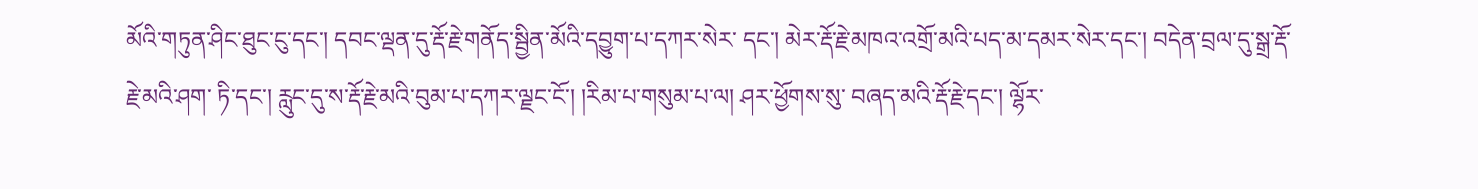མོའི་གཏུན་ཤིང་ཐུང་ངུ་དང་། དབང་ལྡན་དུ་རྡོ་རྗེ་གནོད་སྦྱིན་མོའི་དབྱུག་པ་དཀར་སེར་ དང་། མེར་རྡོ་རྗེ་མཁའ་འགྲོ་མའི་པད་མ་དམར་སེར་དང་། བདེན་བྲལ་དུ་སྒྲ་རྡོ་རྗེ་མའི་ཤག་ ཏི་དང་། རླུང་དུ་ས་རྡོ་རྗེ་མའི་བུམ་པ་དཀར་ལྗང་ངོ་། །རིམ་པ་གསུམ་པ་ལ། ཤར་ཕྱོགས་སུ་ བཞད་མའི་རྡོ་རྗེ་དང་། ལྷོར་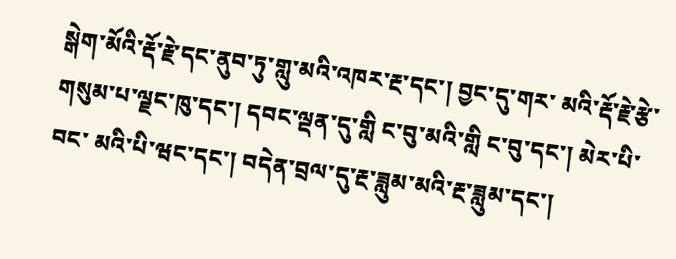སྒེག་མོའི་རྡོ་རྗེ་དང་ནུབ་ཏུ་གླུ་མའི་འཁར་རྔ་དང་། བྱང་དུ་གར་ མའི་རྡོ་རྗེ་རྩེ་གསུམ་པ་ལྗང་ཁུ་དང་། དབང་ལྡན་དུ་གླི ང་བུ་མའི་གླི ང་བུ་དང་། མེར་པི་བང་ མའི་པི་ཝང་དང་། བདེན་བྲལ་དུ་རྔ་ཟླུམ་མའི་རྔ་ཟླུམ་དང་།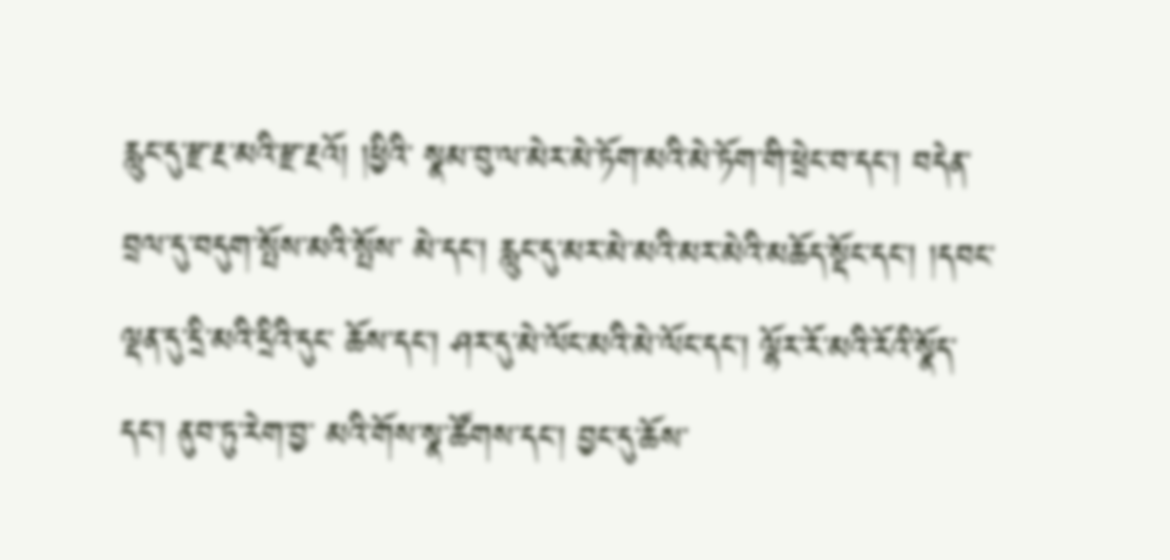རླུང་དུ་རྫ་རྔ་མའི་རྫ་རྔའོ། །ཕྱིའི་ སྣམ་བུ་ལ་མེར་མེ་ཏོག་མའི་མེ་ཏོག་གི་ཕྲེང་བ་དང་། བདེན་བྲལ་དུ་བདུག་སྤོས་མའི་སྤོས་ མེ་དང་། རླུང་དུ་མར་མེ་མའི་མར་མེའི་མཆོད་སྡོང་དང་། །དབང་ལྡན་དུ་དྲི་མའི་དྲིའི་དུང་ ཆོས་དང་། ཤར་དུ་མེ་ལོང་མའི་མེ་ལོང་དང་། ལྷོར་རོ་མའི་རོའི་སྣོད་དང་། ནུབ་ཏུ་རེག་བྱ་ མའི་གོས་སྣ་ཚོགས་དང་། བྱང་དུ་ཆོས་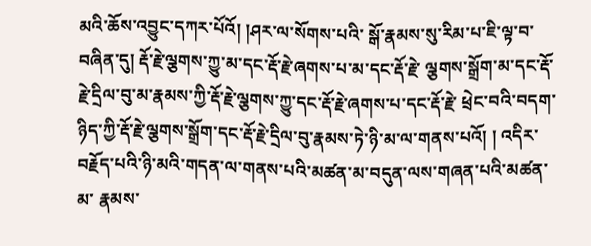མའི་ཆོས་འབྱུང་དཀར་པོའོ། །ཤར་ལ་སོགས་པའི་ སྒོ་རྣམས་སུ་རིམ་པ་ཇི་ལྟ་བ་བཞིན་དུ། རྡོ་རྗེ་ལྕགས་ཀྱུ་མ་དང་རྡོ་རྗེ་ཞགས་པ་མ་དང་རྡོ་རྗེ་ ལྕགས་སྒྲོག་མ་དང་རྡོ་རྗེ་དྲིལ་བུ་མ་རྣམས་ཀྱི་རྡོ་རྗེ་ལྕགས་ཀྱུ་དང་རྡོ་རྗེ་ཞགས་པ་དང་རྡོ་རྗེ་ ཕྲེང་བའི་བདག་ཉིད་ཀྱི་རྡོ་རྗེ་ལྕགས་སྒྲོག་དང་རྡོ་རྗེ་དྲིལ་བུ་རྣམས་ཏེ་ཉི་མ་ལ་གནས་པའོ། ། འདིར་བརྗོད་པའི་ཉི་མའི་གདན་ལ་གནས་པའི་མཚན་མ་བདུན་ལས་གཞན་པའི་མཚན་མ་ རྣམས་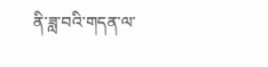ནི་ཟླ་བའི་གདན་ལ་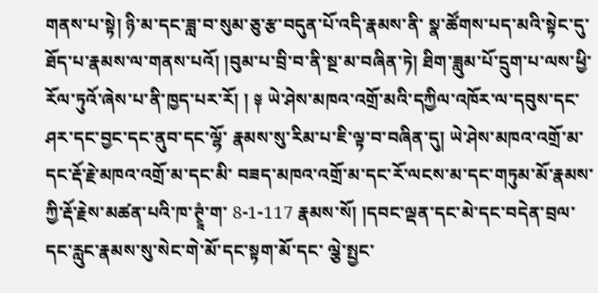གནས་པ་སྟེ། ཉི་མ་དང་ཟླ་བ་སུམ་ཅུ་རྩ་བདུན་པོ་འདི་རྣམས་ནི་ སྣ་ཚོགས་པད་མའི་སྟེང་དུ་ཐོད་པ་རྣམས་ལ་གནས་པའོ། །བུམ་པ་བྲི་བ་ནི་སྔ་མ་བཞིན་ཏེ། ཐིག་ཟླུམ་པོ་དྲུག་པ་ལས་ཕྱི་རོལ་ཏུའོ་ཞེས་པ་ནི་ཁྱད་པར་རོ། ། ༈ ཡེ་ཤེས་མཁའ་འགྲོ་མའི་དཀྱིལ་འཁོར་ལ་དབུས་དང་ཤར་དང་བྱང་དང་ནུབ་དང་ལྷོ་ རྣམས་སུ་རིམ་པ་ཇི་ལྟ་བ་བཞིན་དུ། ཡེ་ཤེས་མཁའ་འགྲོ་མ་དང་རྡོ་རྗེ་མཁའ་འགྲོ་མ་དང་མི་ བཟད་མཁའ་འགྲོ་མ་དང་རོ་ལངས་མ་དང་གཏུམ་མོ་རྣམས་ཀྱི་རྡོ་རྗེས་མཚན་པའི་ཁ་ཊྭཱཾ་ག་ 8-1-117 རྣམས་སོ། །དབང་ལྡན་དང་མེ་དང་བདེན་བྲལ་དང་རླུང་རྣམས་སུ་སེང་གེ་མོ་དང་སྟག་མོ་དང་ ལྕེ་སྤྱང་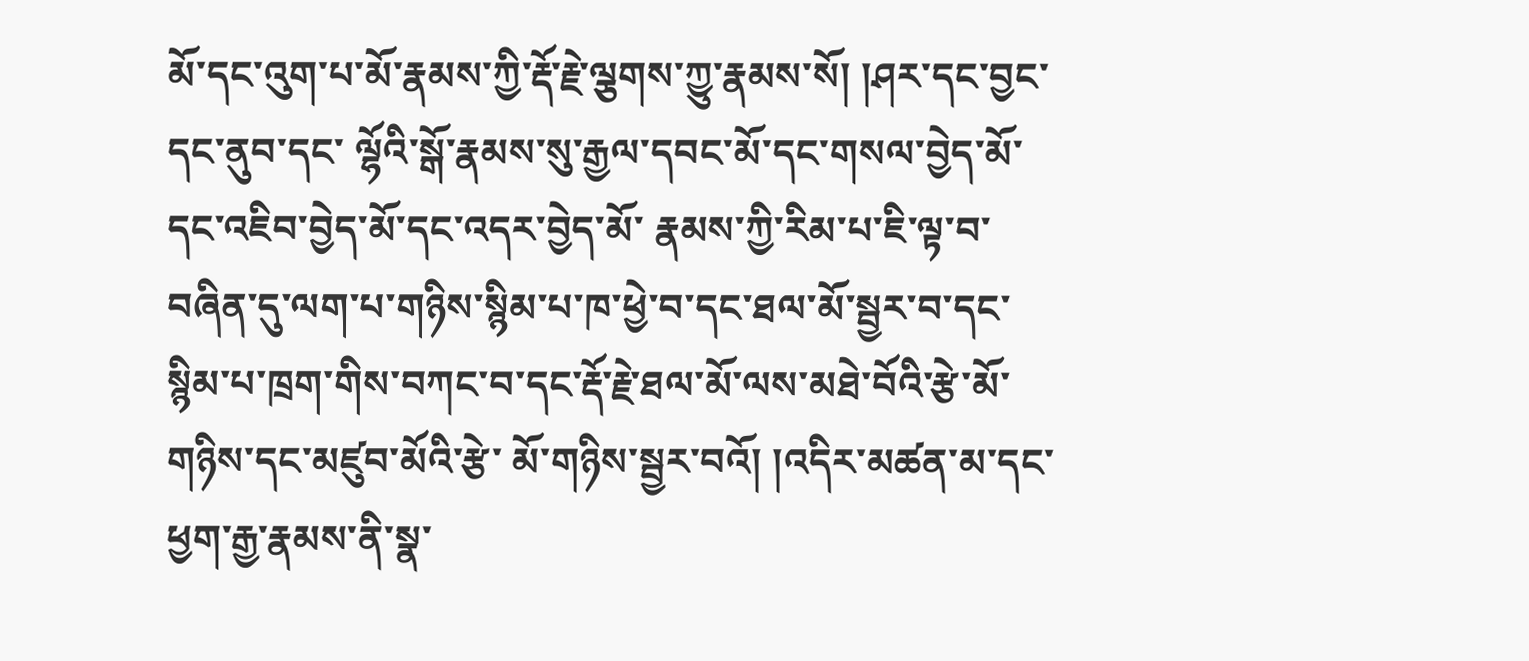མོ་དང་འུག་པ་མོ་རྣམས་ཀྱི་རྡོ་རྗེ་ལྕགས་ཀྱུ་རྣམས་སོ། །ཤར་དང་བྱང་དང་ནུབ་དང་ ལྷོའི་སྒོ་རྣམས་སུ་རྒྱལ་དབང་མོ་དང་གསལ་བྱེད་མོ་དང་འཇིབ་བྱེད་མོ་དང་འདར་བྱེད་མོ་ རྣམས་ཀྱི་རིམ་པ་ཇི་ལྟ་བ་བཞིན་དུ་ལག་པ་གཉིས་སྙིམ་པ་ཁ་ཕྱེ་བ་དང་ཐལ་མོ་སྦྱར་བ་དང་ སྙིམ་པ་ཁྲག་གིས་བཀང་བ་དང་རྡོ་རྗེ་ཐལ་མོ་ལས་མཐེ་བོའི་རྩེ་མོ་གཉིས་དང་མཛུབ་མོའི་རྩེ་ མོ་གཉིས་སྦྱར་བའོ། །འདིར་མཚན་མ་དང་ཕྱག་རྒྱ་རྣམས་ནི་སྣ་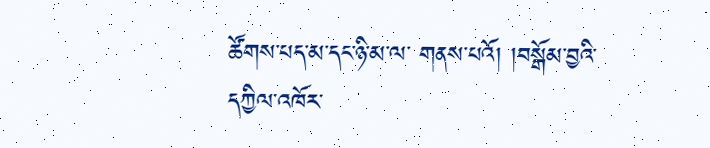ཚོགས་པད་མ་དང་ཉི་མ་ལ་ གནས་པའོ། །བསྒོམ་བྱའི་དཀྱིལ་འཁོར་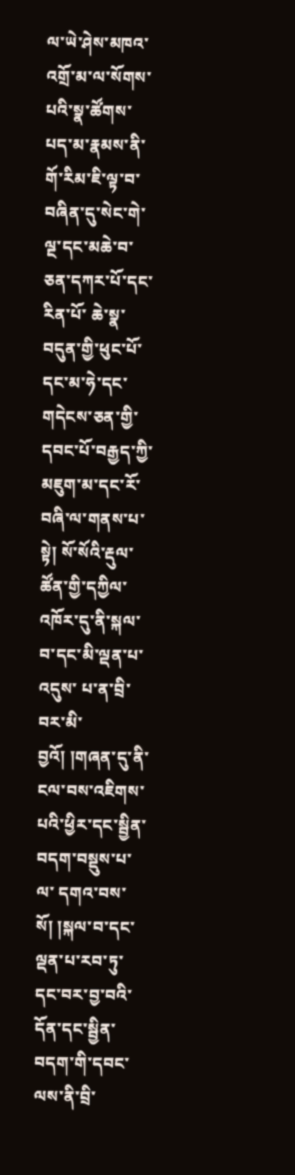ལ་ཡེ་ཤེས་མཁའ་འགྲོ་མ་ལ་སོགས་པའི་སྣ་ཚོགས་ པད་མ་རྣམས་ནི་གོ་རིམ་ཇི་ལྟ་བ་བཞིན་དུ་སེང་གེ་ལྔ་དང་མཆེ་བ་ཅན་དཀར་པོ་དང་རིན་པོ་ ཆེ་སྣ་བདུན་གྱི་ཕུང་པོ་དང་མ་ཧེ་དང་གདེངས་ཅན་གྱི་དབང་པོ་བརྒྱད་ཀྱི་མཇུག་མ་དང་རོ་ བཞི་ལ་གནས་པ་སྟེ། སོ་སོའི་རྡུལ་ཚོན་གྱི་དཀྱིལ་འཁོར་དུ་ནི་སྐལ་བ་དང་མི་ལྡན་པ་འདུས་ པ་ན་བྲི་བར་མི་བྱའོ། །གཞན་དུ་ནི་ངལ་བས་འཇིགས་པའི་ཕྱིར་དང་སྦྱིན་བདག་བསྡུས་པ་ལ་ དགའ་བས་སོ། །སྐལ་བ་དང་ལྡན་པ་རབ་ཏུ་དང་བར་བྱ་བའི་དོན་དང་སྦྱིན་བདག་གི་དབང་ ལས་ནི་བྲི་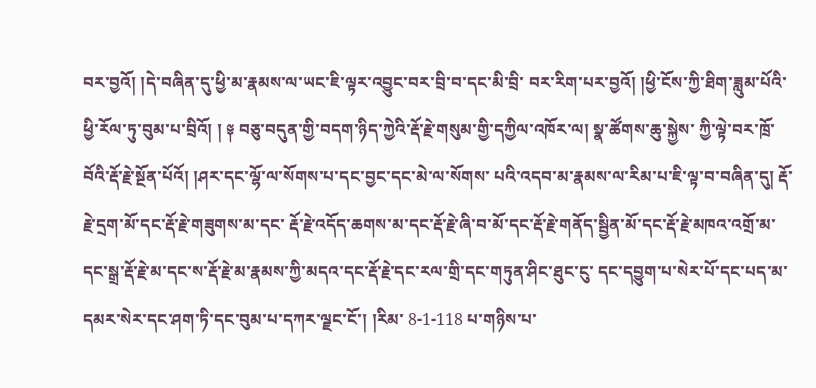བར་བྱའོ། །དེ་བཞིན་དུ་ཕྱི་མ་རྣམས་ལ་ཡང་ཇི་ལྟར་འབྱུང་བར་བྲི་བ་དང་མི་བྲི་ བར་རིག་པར་བྱའོ། །ཕྱི་ངོས་ཀྱི་ཐིག་ཟླུམ་པོའི་ཕྱི་རོལ་ཏུ་བུམ་པ་བྲིའོ། ། ༈ བཅུ་བདུན་གྱི་བདག་ཉིད་ཀྱེའི་རྡོ་རྗེ་གསུམ་གྱི་དཀྱིལ་འཁོར་ལ། སྣ་ཚོགས་ཆུ་སྐྱེས་ ཀྱི་ལྟེ་བར་ཁྲོ་བོའི་རྡོ་རྗེ་སྔོན་པོའོ། །ཤར་དང་ལྷོ་ལ་སོགས་པ་དང་བྱང་དང་མེ་ལ་སོགས་ པའི་འདབ་མ་རྣམས་ལ་རིམ་པ་ཇི་ལྟ་བ་བཞིན་དུ། རྡོ་རྗེ་དྲག་མོ་དང་རྡོ་རྗེ་གཟུགས་མ་དང་ རྡོ་རྗེ་འདོད་ཆགས་མ་དང་རྡོ་རྗེ་ཞི་བ་མོ་དང་རྡོ་རྗེ་གནོད་སྦྱིན་མོ་དང་རྡོ་རྗེ་མཁའ་འགྲོ་མ་ དང་སྒྲ་རྡོ་རྗེ་མ་དང་ས་རྡོ་རྗེ་མ་རྣམས་ཀྱི་མདའ་དང་རྡོ་རྗེ་དང་རལ་གྲི་དང་གཏུན་ཤིང་ཐུང་ངུ་ དང་དབྱུག་པ་སེར་པོ་དང་པད་མ་དམར་སེར་དང་ཤག་ཏི་དང་བུམ་པ་དཀར་ལྗང་ངོ་། །རིམ་ 8-1-118 པ་གཉིས་པ་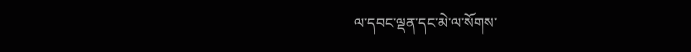ལ་དབང་ལྡན་དང་མེ་ལ་སོགས་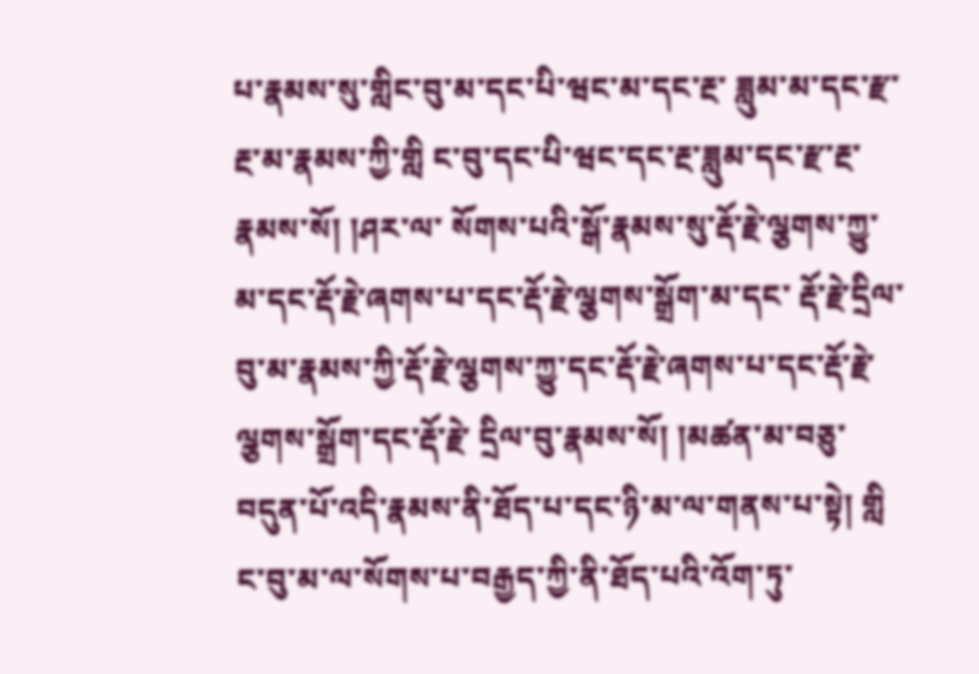པ་རྣམས་སུ་གླིང་བུ་མ་དང་པི་ཝང་མ་དང་རྔ་ ཟླུམ་མ་དང་རྫ་རྔ་མ་རྣམས་ཀྱི་གླི ང་བུ་དང་པི་ཝང་དང་རྔ་ཟླུམ་དང་རྫ་རྔ་རྣམས་སོ། །ཤར་ལ་ སོགས་པའི་སྒོ་རྣམས་སུ་རྡོ་རྗེ་ལྕགས་ཀྱུ་མ་དང་རྡོ་རྗེ་ཞགས་པ་དང་རྡོ་རྗེ་ལྕགས་སྒྲོག་མ་དང་ རྡོ་རྗེ་དྲིལ་བུ་མ་རྣམས་ཀྱི་རྡོ་རྗེ་ལྕགས་ཀྱུ་དང་རྡོ་རྗེ་ཞགས་པ་དང་རྡོ་རྗེ་ལྕགས་སྒྲོག་དང་རྡོ་རྗེ་ དྲིལ་བུ་རྣམས་སོ། །མཚན་མ་བཅུ་བདུན་པོ་འདི་རྣམས་ནི་ཐོད་པ་དང་ཉི་མ་ལ་གནས་པ་སྟེ། གླི ང་བུ་མ་ལ་སོགས་པ་བརྒྱད་ཀྱི་ནི་ཐོད་པའི་འོག་ཏུ་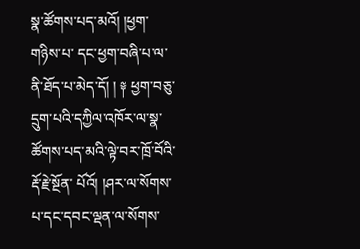སྣ་ཚོགས་པད་མའོ། །ཕྱག་གཉིས་པ་ དང་ཕྱག་བཞི་པ་ལ་ནི་ཐོད་པ་མེད་དོ། ། ༈ ཕྱག་བཅུ་དྲུག་པའི་དཀྱིལ་འཁོར་ལ་སྣ་ཚོགས་པད་མའི་ལྟེ་བར་ཁྲོ་བོའི་རྡོ་རྗེ་སྔོན་ པོའོ། །ཤར་ལ་སོགས་པ་དང་དབང་ལྡན་ལ་སོགས་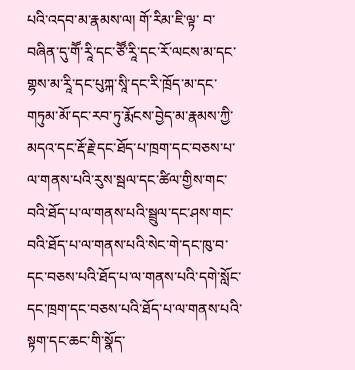པའི་འདབ་མ་རྣམས་ལ། གོ་རིམ་ཇི་ལྟ་ བ་བཞིན་དུ་གཽ་རཱི་དང་ཙཽ་རཱི་དང་རོ་ལངས་མ་དང་གྷས་མ་རཱི་དང་པུཀྐ་སཱི་དང་རི་ཁྲོད་མ་དང་ གཏུམ་མོ་དང་རབ་ཏུ་རྨོངས་བྱེད་མ་རྣམས་ཀྱི་མདའ་དང་རྡོ་རྗེ་དང་ཐོད་པ་ཁྲག་དང་བཅས་པ་ ལ་གནས་པའི་རུས་སྦལ་དང་ཚིལ་གྱིས་གང་བའི་ཐོད་པ་ལ་གནས་པའི་སྦྲུལ་དང་ཤས་གང་ བའི་ཐོད་པ་ལ་གནས་པའི་སེང་གེ་དང་ཁུ་བ་དང་བཅས་པའི་ཐོད་པ་ལ་གནས་པའི་དགེ་སློང་ དང་ཁྲག་དང་བཅས་པའི་ཐོད་པ་ལ་གནས་པའི་སྟག་དང་ཆང་གི་སྣོད་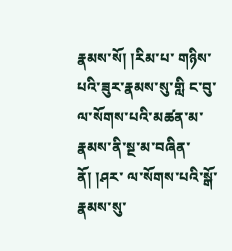རྣམས་སོ། །རིམ་པ་ གཉིས་པའི་ཟུར་རྣམས་སུ་གླི ང་བུ་ལ་སོགས་པའི་མཚན་མ་རྣམས་ནི་སྔ་མ་བཞིན་ནོ། །ཤར་ ལ་སོགས་པའི་སྒོ་རྣམས་སུ་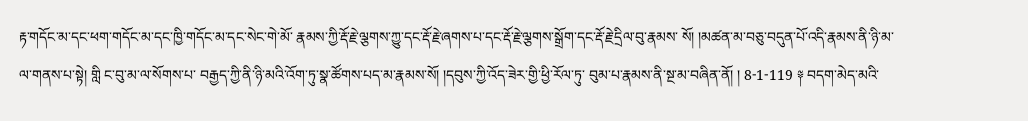རྟ་གདོང་མ་དང་ཕག་གདོང་མ་དང་ཁྱི་གདོང་མ་དང་སེང་གེ་མོ་ རྣམས་ཀྱི་རྡོ་རྗེ་ལྕགས་ཀྱུ་དང་རྡོ་རྗེ་ཞགས་པ་དང་རྡོ་རྗེ་ལྕགས་སྒྲོག་དང་རྡོ་རྗེ་དྲིལ་བུ་རྣམས་ སོ། །མཚན་མ་བཅུ་བདུན་པོ་འདི་རྣམས་ནི་ཉི་མ་ལ་གནས་པ་སྟེ། གླི ང་བུ་མ་ལ་སོགས་པ་ བརྒྱད་ཀྱི་ནི་ཉི་མའི་འོག་ཏུ་སྣ་ཚོགས་པད་མ་རྣམས་སོ། །དབུས་ཀྱི་འོད་ཟེར་གྱི་ཕྱི་རོལ་ཏུ་ བུམ་པ་རྣམས་ནི་སྔ་མ་བཞིན་ནོ། ། 8-1-119 ༈ བདག་མེད་མའི་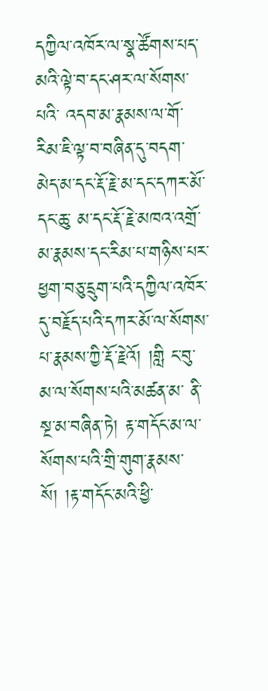དཀྱིལ་འཁོར་ལ་སྣ་ཚོགས་པད་མའི་ལྟེ་བ་དང་ཤར་ལ་སོགས་པའི་ འདབ་མ་རྣམས་ལ་གོ་རིམ་ཇི་ལྟ་བ་བཞིན་དུ་བདག་མེད་མ་དང་རྡོ་རྗེ་མ་དང་དཀར་མོ་དང་ཆུ་ མ་དང་རྡོ་རྗེ་མཁའ་འགྲོ་མ་རྣམས་དང་རིམ་པ་གཉིས་པར་ཕྱག་བཅུ་དྲུག་པའི་དཀྱིལ་འཁོར་ དུ་བརྗོད་པའི་དཀར་མོ་ལ་སོགས་པ་རྣམས་ཀྱི་རྡོ་རྗེའོ། །གླི ང་བུ་མ་ལ་སོགས་པའི་མཚན་མ་ ནི་སྔ་མ་བཞིན་ཏེ། རྟ་གདོང་མ་ལ་སོགས་པའི་གྲི་གུག་རྣམས་སོ། །རྟ་གདོང་མའི་ཕྱི་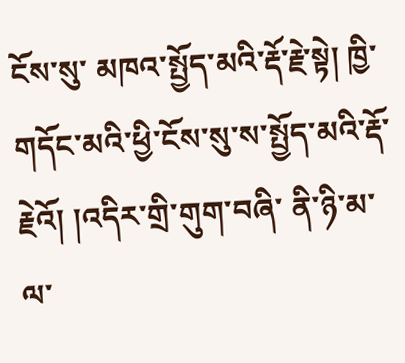ངོས་སུ་ མཁའ་སྤྱོད་མའི་རྡོ་རྗེ་སྟེ། ཁྱི་གདོང་མའི་ཕྱི་ངོས་སུ་ས་སྤྱོད་མའི་རྡོ་རྗེའོ། །འདིར་གྲི་གུག་བཞི་ ནི་ཉི་མ་ལ་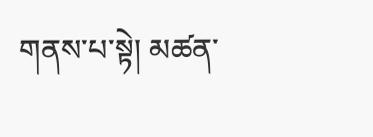གནས་པ་སྟེ། མཚན་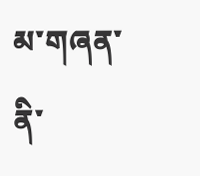མ་གཞན་ནི་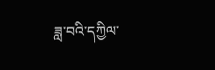ཟླ་བའི་དཀྱིལ་